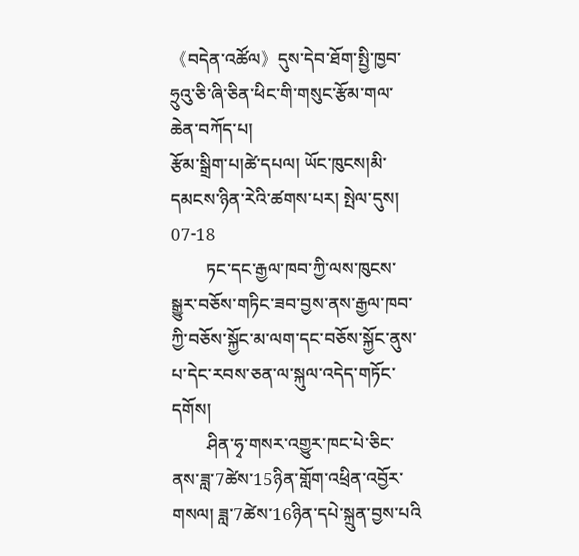《བདེན་འཚོལ》དུས་དེབ་ཐོག་སྤྱི་ཁྱབ་ཧྲུའུ་ཅི་ཞི་ཅིན་ཕིང་གི་གསུང་རྩོམ་གལ་ཆེན་བཀོད་པ།
རྩོམ་སྒྲིག་པ།ཚེ་དཔལ། ཡོང་ཁུངས།མི་དམངས་ཉིན་རེའི་ཚགས་པར། སྤེལ་དུས། 07-18
        ཏང་དང་རྒྱལ་ཁབ་ཀྱི་ལས་ཁུངས་སྒྱུར་བཅོས་གཏིང་ཟབ་བྱས་ནས་རྒྱལ་ཁབ་ཀྱི་བཅོས་སྐྱོང་མ་ལག་དང་བཅོས་སྐྱོང་ནུས་པ་དེང་རབས་ཅན་ལ་སྐུལ་འདེད་གཏོང་དགོས།
        ཤིན་ཧྭ་གསར་འགྱུར་ཁང་པེ་ཅིང་ནས་ཟླ་7ཚེས་15ཉིན་གློག་འཕྲིན་འབྱོར་གསལ། ཟླ་7ཚེས་16ཉིན་དཔེ་སྐྲུན་བྱས་པའི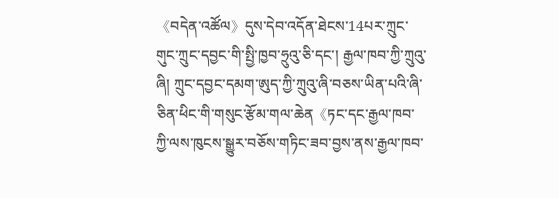《བདེན་འཚོལ》དུས་དེབ་འདོན་ཐེངས་14པར་ཀྲུང་གུང་ཀྲུང་དབྱང་གི་སྤྱི་ཁྱབ་ཧྲུའུ་ཅི་དང་། རྒྱལ་ཁབ་ཀྱི་ཀྲུའུ་ཞི། ཀྲུང་དབྱང་དམག་ཨུད་ཀྱི་ཀྲུའུ་ཞི་བཅས་ཡིན་པའི་ཞི་ཅིན་ཕིང་གི་གསུང་རྩོམ་གལ་ཆེན《ཏང་དང་རྒྱལ་ཁབ་ཀྱི་ལས་ཁུངས་སྒྱུར་བཅོས་གཏིང་ཟབ་བྱས་ནས་རྒྱལ་ཁབ་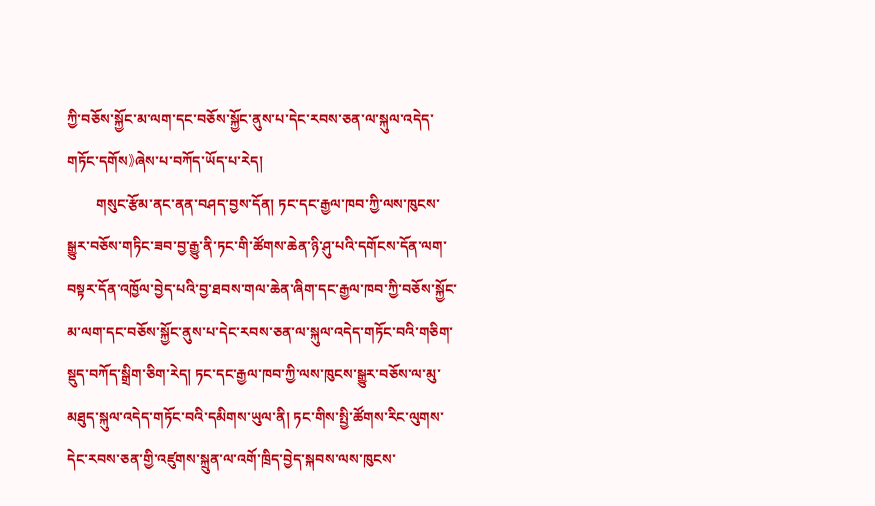ཀྱི་བཅོས་སྐྱོང་མ་ལག་དང་བཅོས་སྐྱོང་ནུས་པ་དེང་རབས་ཅན་ལ་སྐུལ་འདེད་གཏོང་དགོས》ཞེས་པ་བཀོད་ཡོད་པ་རེད།
        གསུང་རྩོམ་ནང་ནན་བཤད་བྱས་དོན། ཏང་དང་རྒྱལ་ཁབ་ཀྱི་ལས་ཁུངས་སྒྱུར་བཅོས་གཏིང་ཟབ་བྱ་རྒྱུ་ནི་ཏང་གི་ཚོགས་ཆེན་ཉི་ཤུ་པའི་དགོངས་དོན་ལག་བསྟར་དོན་འཁྱོལ་བྱེད་པའི་བྱ་ཐབས་གལ་ཆེན་ཞིག་དང་རྒྱལ་ཁབ་ཀྱི་བཅོས་སྐྱོང་མ་ལག་དང་བཅོས་སྐྱོང་ནུས་པ་དེང་རབས་ཅན་ལ་སྐུལ་འདེད་གཏོང་བའི་གཅིག་སྡུད་བཀོད་སྒྲིག་ཅིག་རེད། ཏང་དང་རྒྱལ་ཁབ་ཀྱི་ལས་ཁུངས་སྒྱུར་བཅོས་ལ་མུ་མཐུད་སྐུལ་འདེད་གཏོང་བའི་དམིགས་ཡུལ་ནི། ཏང་གིས་སྤྱི་ཚོགས་རིང་ལུགས་དེང་རབས་ཅན་གྱི་འཛུགས་སྐྲུན་ལ་འགོ་ཁྲིད་བྱེད་སྐབས་ལས་ཁུངས་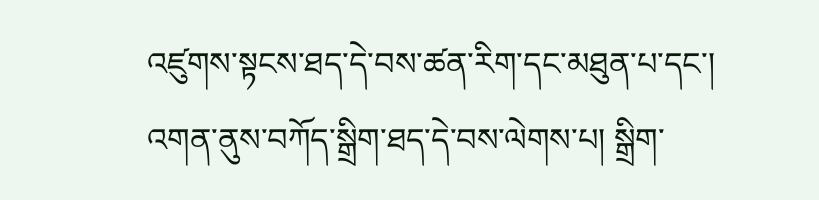འཛུགས་སྟངས་ཐད་དེ་བས་ཚན་རིག་དང་མཐུན་པ་དང་། འགན་ནུས་བཀོད་སྒྲིག་ཐད་དེ་བས་ལེགས་པ། སྒྲིག་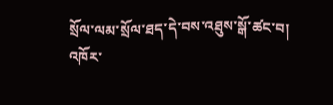སྲོལ་ལམ་སྲོལ་ཐད་དེ་བས་འཐུས་སྒོ་ཚང་བ། འཁོར་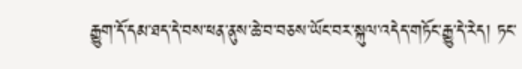རྒྱུག་དོ་དམ་ཐད་དེ་བས་ཕན་ནུས་ཆེ་བ་བཅས་ཡོང་བར་སྐུལ་འདེད་གཏོང་རྒྱུ་དེ་རེད། ཏང་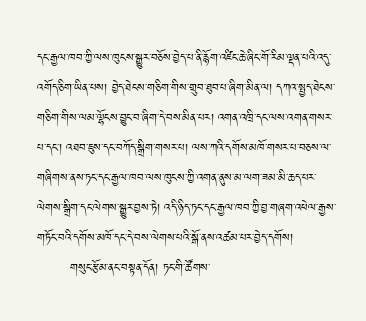དང་རྒྱལ་ཁབ་ཀྱི་ལས་ཁུངས་སྒྱུར་བཅོས་བྱེད་པ་ནི་རྙོག་འཛིང་ཆེ་ཞིང་གོ་རིམ་ལྡན་པའི་འདུ་འགོད་ཅིག་ཡིན་པས། བྱེད་ཐེངས་གཅིག་གིས་གྲུབ་ཐུབ་པ་ཞིག་མིན་ལ། དཀའ་སྤྱད་ཐེངས་གཅིག་གིས་ལམ་ལྷོངས་བྱུང་བ་ཞིག་དེ་བས་མིན་པར། འགན་འཁྲི་དང་ལས་འགན་གསར་པ་དང་། འཐབ་ཇུས་དང་བཀོད་སྒྲིག་གསར་པ། ལས་ཀའི་དགོས་མཁོ་གསར་པ་བཅས་ལ་གཞིགས་ནས་ཏང་དང་རྒྱལ་ཁབ་ལས་ཁུངས་ཀྱི་འགན་ནུས་མ་ལག་ཟམ་མི་ཆད་པར་ལེགས་སྒྲིག་དང་ལེགས་སྒྱུར་བྱས་ཏེ། འདི་ཉིད་ཏང་དང་རྒྱལ་ཁབ་ཀྱི་བྱ་གཞག་འཕེལ་རྒྱས་གཏོང་བའི་དགོས་མཁོ་དང་དེ་བས་ལེགས་པའི་སྒོ་ནས་འཚམ་པར་བྱེད་དགོས།
        གསུང་རྩོམ་ནང་བསྟན་དོན། ཏང་གི་ཚོགས་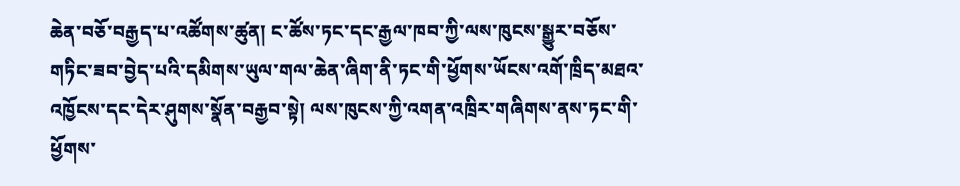ཆེན་བཅོ་བརྒྱད་པ་འཚོགས་ཚུན། ང་ཚོས་ཏང་དང་རྒྱལ་ཁབ་ཀྱི་ལས་ཁུངས་སྒྱུར་བཅོས་གཏིང་ཟབ་བྱེད་པའི་དམིགས་ཡུལ་གལ་ཆེན་ཞིག་ནི་ཏང་གི་ཕྱོགས་ཡོངས་འགོ་ཁྲིད་མཐའ་འཁྱོངས་དང་དེར་ཤུགས་སྣོན་བརྒྱབ་སྟེ། ལས་ཁུངས་ཀྱི་འགན་འཁྲིར་གཞིགས་ནས་ཏང་གི་ཕྱོགས་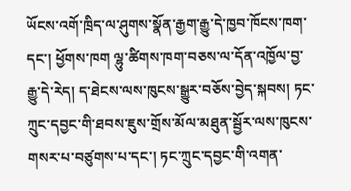ཡོངས་འགོ་ཁྲིད་ལ་ཤུགས་སྣོན་རྒྱག་རྒྱུ་དེ་ཁྱབ་ཁོངས་ཁག་དང་། ཕྱོགས་ཁག ལྷུ་ཚིགས་ཁག་བཅས་ལ་དོན་འཁྱོལ་བྱ་རྒྱུ་དེ་རེད། ད་ཐེངས་ལས་ཁུངས་སྒྱུར་བཅོས་བྱེད་སྐབས། ཏང་ཀྲུང་དབྱང་གི་ཐབས་ཇུས་གྲོས་མོལ་མཐུན་སྦྱོར་ལས་ཁུངས་གསར་པ་བཙུགས་པ་དང་། ཏང་ཀྲུང་དབྱང་གི་འགན་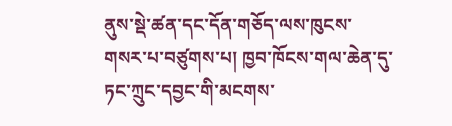ནུས་སྡེ་ཚན་དང་དོན་གཅོད་ལས་ཁུངས་གསར་པ་བཙུགས་པ། ཁྱབ་ཁོངས་གལ་ཆེན་དུ་ཏང་ཀྲུང་དབྱང་གི་མངགས་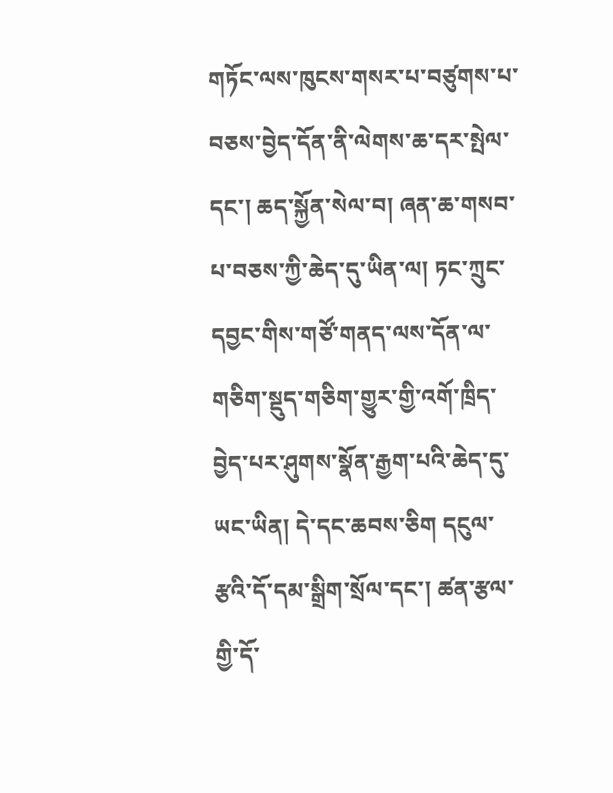གཏོང་ལས་ཁུངས་གསར་པ་བཙུགས་པ་བཅས་བྱེད་དོན་ནི་ལེགས་ཆ་དར་སྤེལ་དང་། ཆད་སྐྱོན་སེལ་བ། ཞན་ཆ་གསབ་པ་བཅས་ཀྱི་ཆེད་དུ་ཡིན་ལ། ཏང་ཀྲུང་དབྱང་གིས་གཙོ་གནད་ལས་དོན་ལ་གཅིག་སྡུད་གཅིག་གྱུར་གྱི་འགོ་ཁྲིད་བྱེད་པར་ཤུགས་སྣོན་རྒྱག་པའི་ཆེད་དུ་ཡང་ཡིན། དེ་དང་ཆབས་ཅིག དངུལ་རྩའི་དོ་དམ་སྒྲིག་སྲོལ་དང་། ཚན་རྩལ་གྱི་དོ་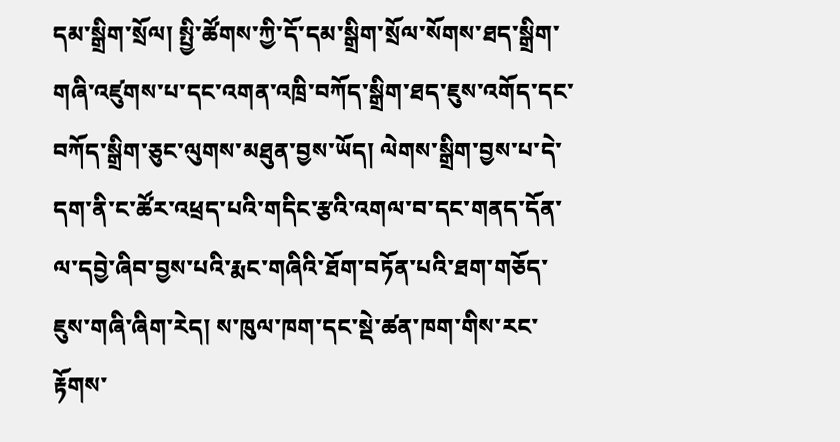དམ་སྒྲིག་སྲོལ། སྤྱི་ཚོགས་ཀྱི་དོ་དམ་སྒྲིག་སྲོལ་སོགས་ཐད་སྒྲིག་གཞི་འཛུགས་པ་དང་འགན་འཁྲི་བཀོད་སྒྲིག་ཐད་ཇུས་འགོད་དང་བཀོད་སྒྲིག་ཅུང་ལུགས་མཐུན་བྱས་ཡོད། ལེགས་སྒྲིག་བྱས་པ་དེ་དག་ནི་ང་ཚོར་འཕྲད་པའི་གདིང་རྩའི་འགལ་བ་དང་གནད་དོན་ལ་དབྱེ་ཞིབ་བྱས་པའི་རྨང་གཞིའི་ཐོག་བཏོན་པའི་ཐག་གཅོད་ཇུས་གཞི་ཞིག་རེད། ས་ཁུལ་ཁག་དང་སྡེ་ཚན་ཁག་གིས་རང་རྟོགས་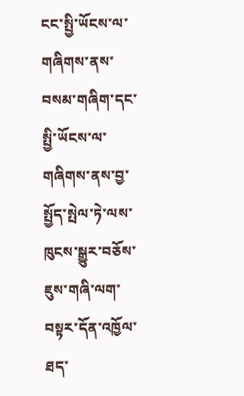ངང་སྤྱི་ཡོངས་ལ་གཞིགས་ནས་བསམ་གཞིག་དང་སྤྱི་ཡོངས་ལ་གཞིགས་ནས་བྱ་སྤྱོད་སྤེལ་ཏེ་ལས་ཁུངས་སྒྱུར་བཅོས་ཇུས་གཞི་ལག་བསྟར་དོན་འཁྱོལ་ཐད་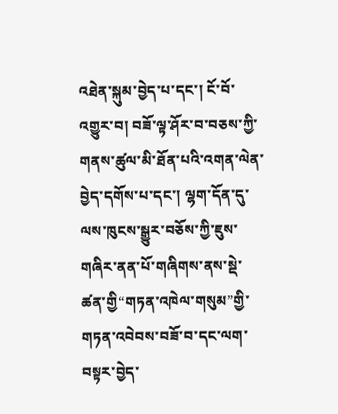འཐེན་སྐུམ་བྱེད་པ་དང་། ངོ་བོ་འགྱུར་བ། བཟོ་ལྟ་ཤོར་བ་བཅས་ཀྱི་གནས་ཚུལ་མི་ཐོན་པའི་འགན་ལེན་བྱེད་དགོས་པ་དང་། ལྷག་དོན་དུ་ལས་ཁུངས་སྒྱུར་བཅོས་ཀྱི་ཇུས་གཞིར་ནན་པོ་གཞིགས་ནས་སྡེ་ཚན་གྱི“གཏན་འཁེལ་གསུམ”གྱི་གཏན་འབེབས་བཟོ་བ་དང་ལག་བསྟར་བྱེད་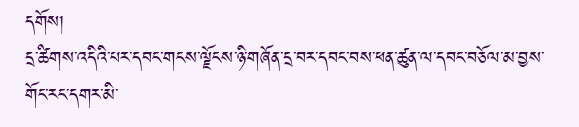དགོས།
དྲ་ཚིགས་འདིའི་པར་དབང་གངས་ལྗོངས་ཉི་གཞོན་དྲ་བར་དབང་བས་ཕན་ཚུན་ལ་དབང་བཅོལ་མ་བྱས་གོང་རང་དགར་མི་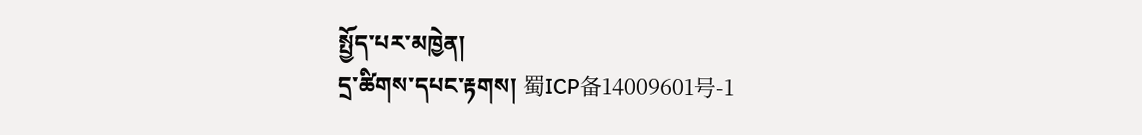སྤྱོད་པར་མཁྱེན།
དྲ་ཚིགས་དཔང་རྟགས། 蜀ICP备14009601号-1